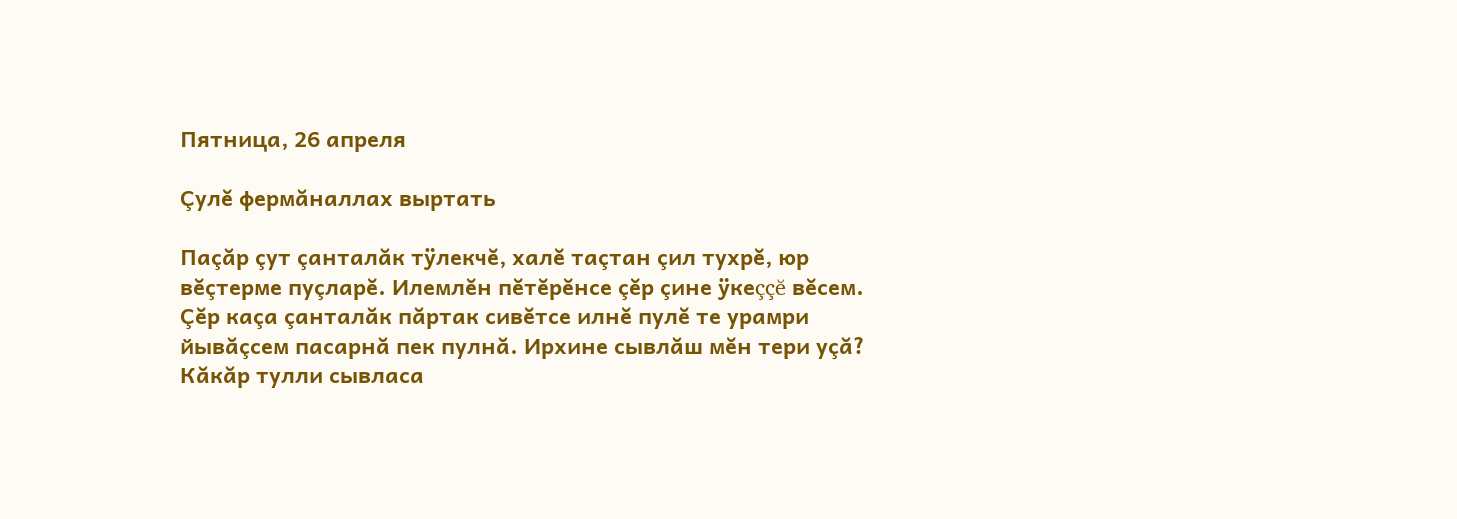Пятница, 26 апреля

Çулĕ фермăналлах выртать

Паçăр çут çанталăк тÿлекчĕ, халĕ таçтан çил тухрĕ, юр вĕçтерме пуçларĕ. Илемлĕн пĕтĕрĕнсе çĕр çине ÿкеççĕ вĕсем. Çĕр каçа çанталăк пăртак сивĕтсе илнĕ пулĕ те урамри йывăçсем пасарнă пек пулнă. Ирхине сывлăш мĕн тери уçă? Кăкăр тулли сывласа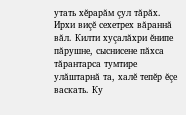утать хĕрарăм çул тăрăх. Ирхи виçĕ сехетрех вăраннă вăл. Килти хуçалăхри ĕнипе пăрушне, сыснисене пăхса тăрантарса тумтире улăштарнă та, халĕ тепĕр ĕçе васкать. Ку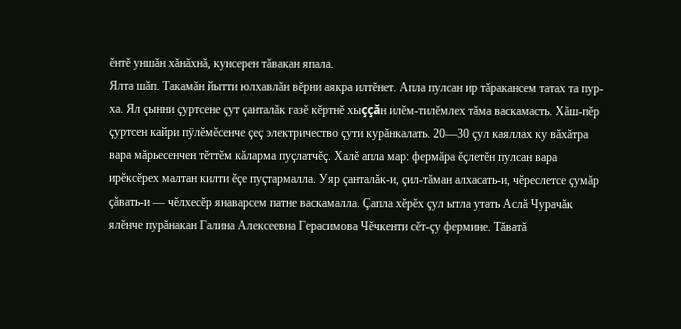ĕнтĕ уншăн хăнăхнă, кунсерен тăвакан япала.
Ялта шăп. Такамăн йытти юлхавлăн вĕрни аякра илтĕнет. Апла пулсан ир тăракансем татах та пур-ха. Ял çынни çуртсене çут çанталăк газĕ кĕртнĕ хыççăн илĕм-тилĕмлех тăма васкамасть. Хăш-пĕр çуртсен кайри пÿлĕмĕсенче çеç электричество çути курăнкалать. 20—30 çул каяллах ку вăхăтра вара мăрьесенчен тĕттĕм кăларма пуçлатчĕç. Халĕ апла мар: фермăра ĕçлетĕн пулсан вара ирĕксĕрех малтан килти ĕçе пуçтармалла. Уяр çанталăк-и, çил-тăман алхасать-и, чĕреслетсе çумăр çăвать-и — чĕлхесĕр янаварсем патне васкамалла. Çапла хĕрĕх çул ытла утать Аслă Чурачăк ялĕнче пурăнакан Галина Алексеевна Герасимова Чĕчкенти сĕт-çу фермине. Тăватă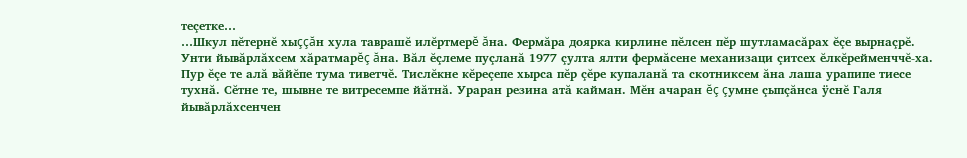теçетке…
…Шкул пĕтернĕ хыççăн хула таврашĕ илĕртмерĕ ăна. Фермăра доярка кирлине пĕлсен пĕр шутламасăрах ĕçе вырнаçрĕ. Унти йывăрлăхсем хăратмарĕç ăна. Вăл ĕçлеме пуçланă 1977 çулта ялти фермăсене механизаци çитсех ĕлкĕрейменччĕ-ха. Пур ĕçе те алă вăйĕпе тума тиветчĕ. Тислĕкне кĕреçепе хырса пĕр çĕре купаланă та скотниксем ăна лаша урапипе тиесе тухнă. Сĕтне те, шывне те витресемпе йăтнă. Ураран резина атă кайман. Мĕн ачаран ĕç çумне çыпçăнса ÿснĕ Галя йывăрлăхсенчен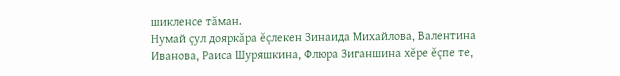шикленсе тăман.
Нумай çул дояркăра ĕçлекен Зинаида Михайлова, Валентина Иванова, Раиса Шуряшкина, Флюра Зиганшина хĕре ĕçпе те,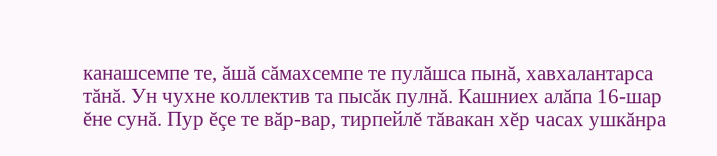канашсемпе те, ăшă сăмахсемпе те пулăшса пынă, хавхалантарса тăнă. Ун чухне коллектив та пысăк пулнă. Кашниех алăпа 16-шар ĕне сунă. Пур ĕçе те вăр-вар, тирпейлĕ тăвакан хĕр часах ушкăнра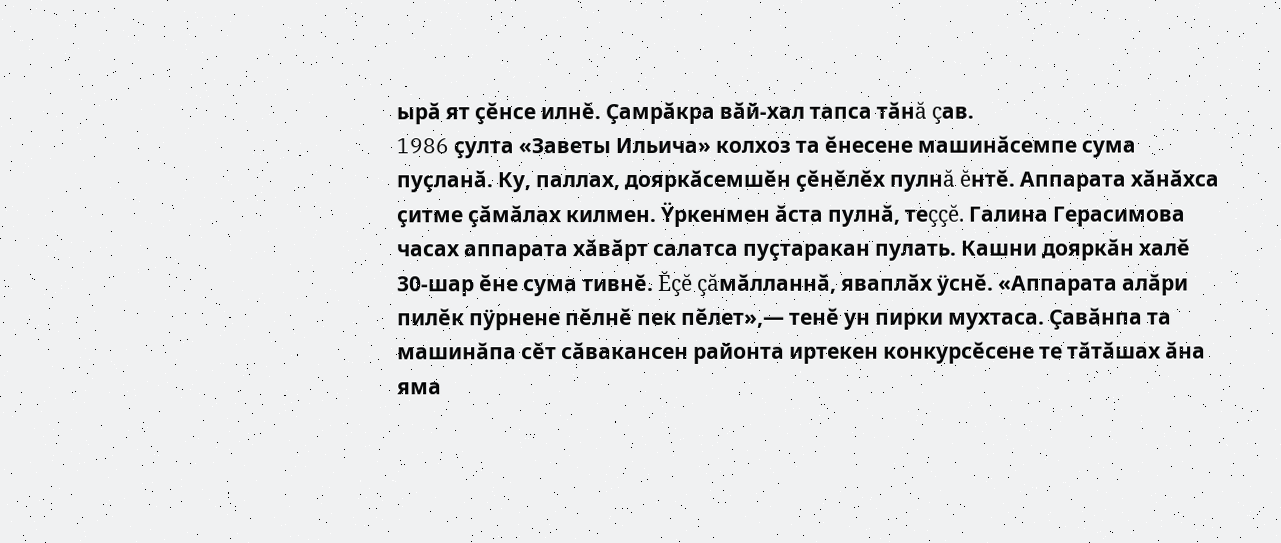ырă ят çĕнсе илнĕ. Çамрăкра вăй-хал тапса тăнă çав.
1986 çулта «Заветы Ильича» колхоз та ĕнесене машинăсемпе сума пуçланă. Ку, паллах, дояркăсемшĕн çĕнĕлĕх пулнă ĕнтĕ. Аппарата хăнăхса çитме çăмăлах килмен. Ÿркенмен ăста пулнă, теççĕ. Галина Герасимова часах аппарата хăвăрт салатса пуçтаракан пулать. Кашни дояркăн халĕ 30-шар ĕне сума тивнĕ. Ĕçĕ çăмăлланнă, яваплăх ÿснĕ. «Аппарата алăри пилĕк пÿрнене пĕлнĕ пек пĕлет»,— тенĕ ун пирки мухтаса. Çавăнпа та машинăпа сĕт сăвакансен районта иртекен конкурсĕсене те тăтăшах ăна яма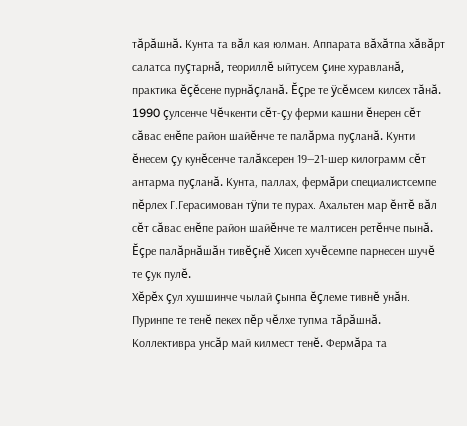тăрăшнă. Кунта та вăл кая юлман. Аппарата вăхăтпа хăвăрт салатса пуçтарнă, теориллĕ ыйтусем çине хуравланă, практика ĕçĕсене пурнăçланă. Ĕçре те ÿсĕмсем килсех тăнă. 1990 çулсенче Чĕчкенти сĕт-çу ферми кашни ĕнерен сĕт сăвас енĕпе район шайĕнче те палăрма пуçланă. Кунти ĕнесем çу кунĕсенче талăксерен 19—21-шер килограмм сĕт антарма пуçланă. Кунта, паллах, фермăри специалистсемпе пĕрлех Г.Герасимован тÿпи те пурах. Ахальтен мар ĕнтĕ вăл сĕт сăвас енĕпе район шайĕнче те малтисен ретĕнче пынă. Ĕçре палăрнăшăн тивĕçнĕ Хисеп хучĕсемпе парнесен шучĕ те çук пулĕ.
Хĕрĕх çул хушшинче чылай çынпа ĕçлеме тивнĕ унăн. Пуринпе те тенĕ пекех пĕр чĕлхе тупма тăрăшнă. Коллективра унсăр май килмест тенĕ. Фермăра та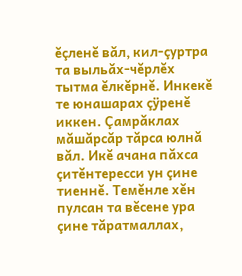ĕçленĕ вăл, кил-çуртра та выльăх-чĕрлĕх тытма ĕлкĕрнĕ. Инкекĕ те юнашарах çÿренĕ иккен. Çамрăклах мăшăрсăр тăрса юлнă вăл. Икĕ ачана пăхса çитĕнтересси ун çине тиеннĕ. Темĕнле хĕн пулсан та вĕсене ура çине тăратмаллах,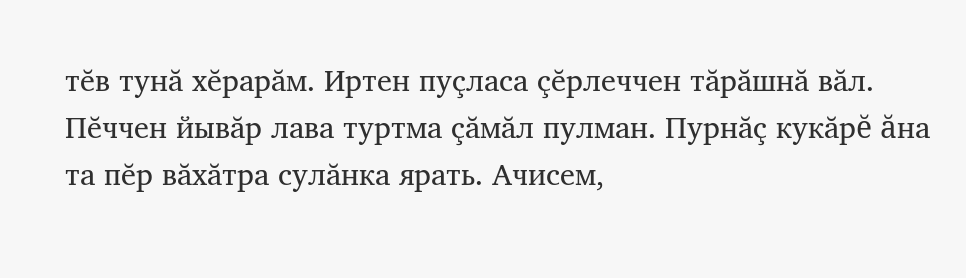тĕв тунă хĕрарăм. Иртен пуçласа çĕрлеччен тăрăшнă вăл. Пĕччен йывăр лава туртма çăмăл пулман. Пурнăç кукăрĕ ăна та пĕр вăхăтра сулăнка ярать. Ачисем,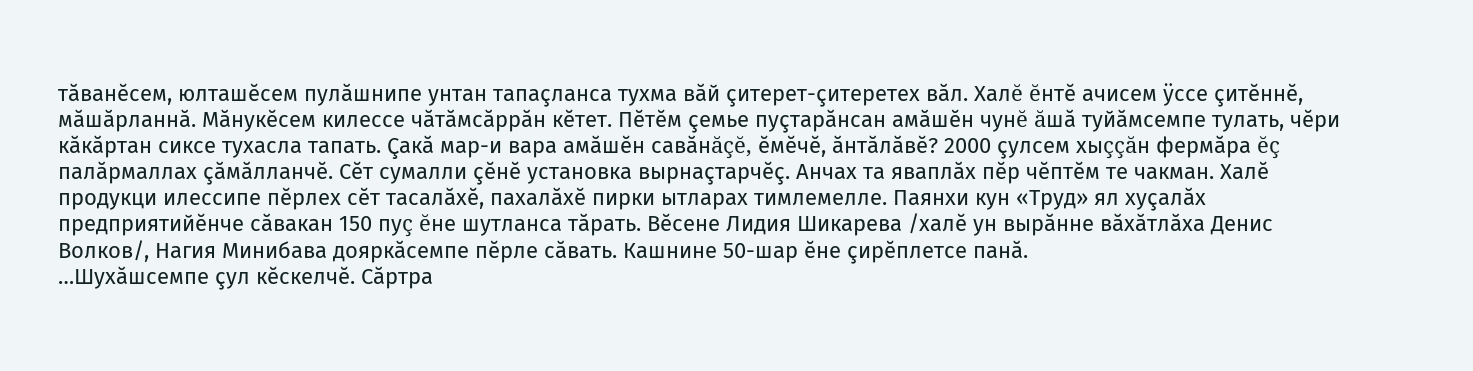тăванĕсем, юлташĕсем пулăшнипе унтан тапаçланса тухма вăй çитерет-çитеретех вăл. Халĕ ĕнтĕ ачисем ÿссе çитĕннĕ, мăшăрланнă. Мăнукĕсем килессе чăтăмсăррăн кĕтет. Пĕтĕм çемье пуçтарăнсан амăшĕн чунĕ ăшă туйăмсемпе тулать, чĕри кăкăртан сиксе тухасла тапать. Çакă мар-и вара амăшĕн савăнăçĕ, ĕмĕчĕ, ăнтăлăвĕ? 2000 çулсем хыççăн фермăра ĕç палăрмаллах çăмăлланчĕ. Сĕт сумалли çĕнĕ установка вырнаçтарчĕç. Анчах та яваплăх пĕр чĕптĕм те чакман. Халĕ продукци илессипе пĕрлех сĕт тасалăхĕ, пахалăхĕ пирки ытларах тимлемелле. Паянхи кун «Труд» ял хуçалăх предприятийĕнче сăвакан 150 пуç ĕне шутланса тăрать. Вĕсене Лидия Шикарева /халĕ ун вырăнне вăхăтлăха Денис Волков/, Нагия Минибава дояркăсемпе пĕрле сăвать. Кашнине 50-шар ĕне çирĕплетсе панă.
…Шухăшсемпе çул кĕскелчĕ. Сăртра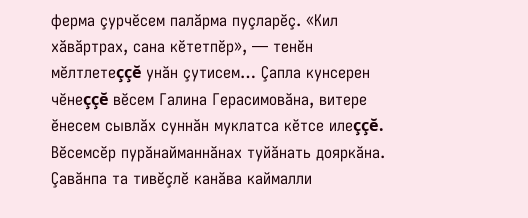ферма çурчĕсем палăрма пуçларĕç. «Кил хăвăртрах, сана кĕтетпĕр», — тенĕн мĕлтлетеççĕ унăн çутисем… Çапла кунсерен чĕнеççĕ вĕсем Галина Герасимовăна, витере ĕнесем сывлăх суннăн муклатса кĕтсе илеççĕ. Вĕсемсĕр пурăнайманнăнах туйăнать дояркăна. Çавăнпа та тивĕçлĕ канăва каймалли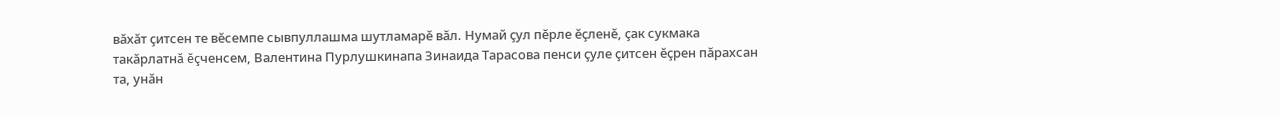вăхăт çитсен те вĕсемпе сывпуллашма шутламарĕ вăл. Нумай çул пĕрле ĕçленĕ, çак сукмака такăрлатнă ĕçченсем, Валентина Пурлушкинапа Зинаида Тарасова пенси çуле çитсен ĕçрен пăрахсан та, унăн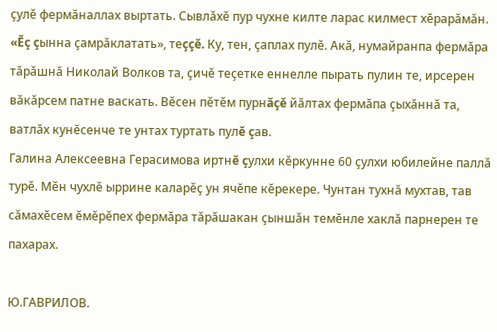çулĕ фермăналлах выртать. Сывлăхĕ пур чухне килте ларас килмест хĕрарăмăн. «Ĕç çынна çамрăклатать», теççĕ. Ку, тен, çаплах пулĕ. Акă, нумайранпа фермăра тăрăшнă Николай Волков та, çичĕ теçетке еннелле пырать пулин те, ирсерен вăкăрсем патне васкать. Вĕсен пĕтĕм пурнăçĕ йăлтах фермăпа çыхăннă та, ватлăх кунĕсенче те унтах туртать пулĕ çав.
Галина Алексеевна Герасимова иртнĕ çулхи кĕркунне 60 çулхи юбилейне паллă турĕ. Мĕн чухлĕ ыррине каларĕç ун ячĕпе кĕрекере. Чунтан тухнă мухтав, тав сăмахĕсем ĕмĕрĕпех фермăра тăрăшакан çыншăн темĕнле хаклă парнерен те пахарах.

Ю.ГАВРИЛОВ.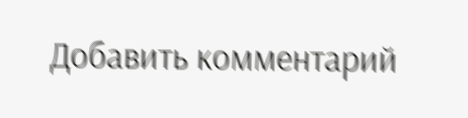Добавить комментарий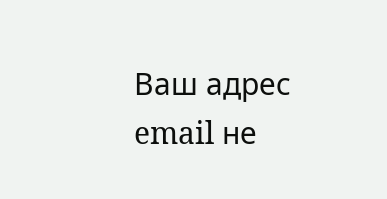Ваш адрес email не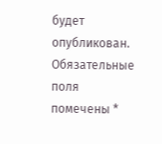будет опубликован. Обязательные поля помечены *